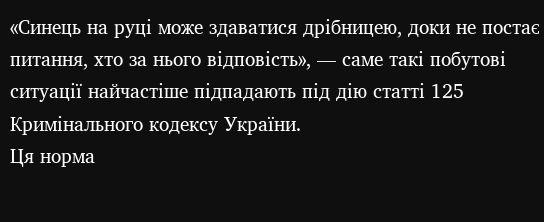«Синець на руці може здаватися дрібницею, доки не постає питання, хто за нього відповість», — саме такі побутові ситуації найчастіше підпадають під дію статті 125 Кримінального кодексу України.
Ця норма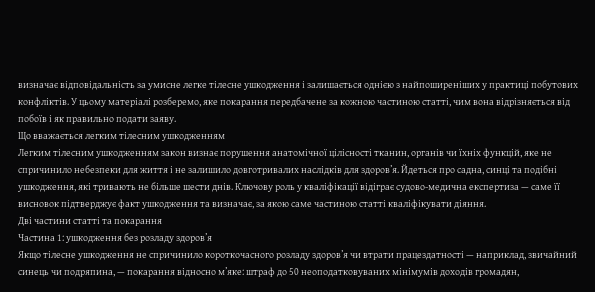визначає відповідальність за умисне легке тілесне ушкодження і залишається однією з найпоширеніших у практиці побутових конфліктів. У цьому матеріалі розберемо, яке покарання передбачене за кожною частиною статті, чим вона відрізняється від побоїв і як правильно подати заяву.
Що вважається легким тілесним ушкодженням
Легким тілесним ушкодженням закон визнає порушення анатомічної цілісності тканин, органів чи їхніх функцій, яке не спричинило небезпеки для життя і не залишило довготривалих наслідків для здоров’я. Йдеться про садна, синці та подібні ушкодження, які тривають не більше шести днів. Ключову роль у кваліфікації відіграє судово-медична експертиза — саме її висновок підтверджує факт ушкодження та визначає, за якою саме частиною статті кваліфікувати діяння.
Дві частини статті та покарання
Частина 1: ушкодження без розладу здоров’я
Якщо тілесне ушкодження не спричинило короткочасного розладу здоров’я чи втрати працездатності — наприклад, звичайний синець чи подряпина, — покарання відносно м’яке: штраф до 50 неоподатковуваних мінімумів доходів громадян,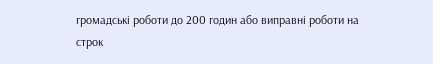громадські роботи до 200 годин або виправні роботи на строк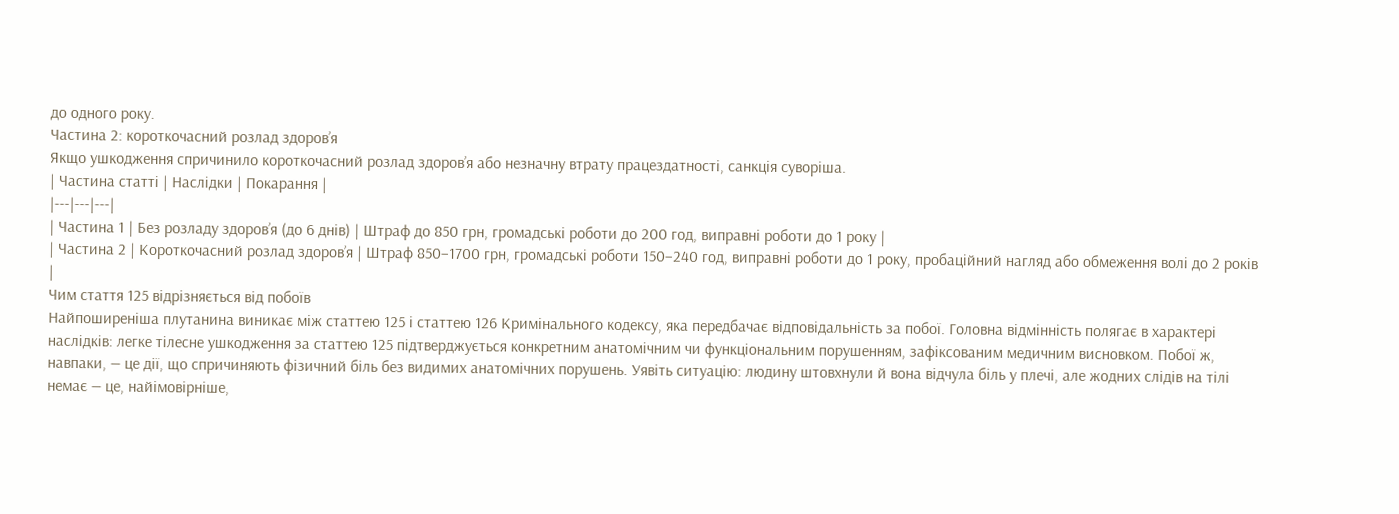до одного року.
Частина 2: короткочасний розлад здоров’я
Якщо ушкодження спричинило короткочасний розлад здоров’я або незначну втрату працездатності, санкція суворіша.
| Частина статті | Наслідки | Покарання |
|---|---|---|
| Частина 1 | Без розладу здоров’я (до 6 днів) | Штраф до 850 грн, громадські роботи до 200 год, виправні роботи до 1 року |
| Частина 2 | Короткочасний розлад здоров’я | Штраф 850–1700 грн, громадські роботи 150–240 год, виправні роботи до 1 року, пробаційний нагляд або обмеження волі до 2 років |
Чим стаття 125 відрізняється від побоїв
Найпоширеніша плутанина виникає між статтею 125 і статтею 126 Кримінального кодексу, яка передбачає відповідальність за побої. Головна відмінність полягає в характері наслідків: легке тілесне ушкодження за статтею 125 підтверджується конкретним анатомічним чи функціональним порушенням, зафіксованим медичним висновком. Побої ж, навпаки, — це дії, що спричиняють фізичний біль без видимих анатомічних порушень. Уявіть ситуацію: людину штовхнули й вона відчула біль у плечі, але жодних слідів на тілі немає — це, найімовірніше,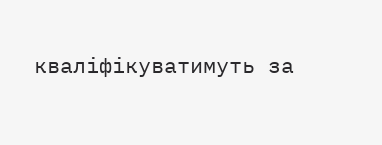кваліфікуватимуть за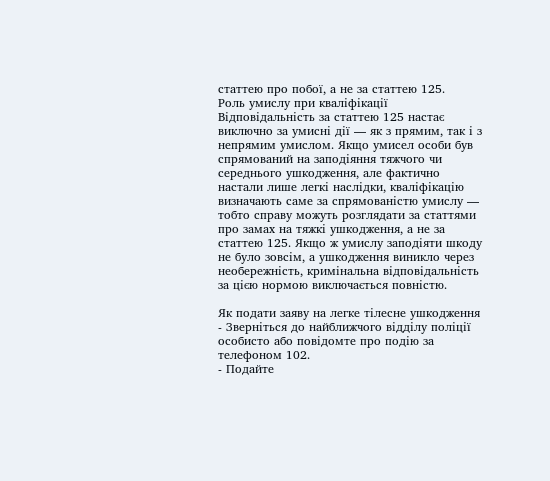статтею про побої, а не за статтею 125.
Роль умислу при кваліфікації
Відповідальність за статтею 125 настає виключно за умисні дії — як з прямим, так і з непрямим умислом. Якщо умисел особи був спрямований на заподіяння тяжчого чи середнього ушкодження, але фактично настали лише легкі наслідки, кваліфікацію визначають саме за спрямованістю умислу — тобто справу можуть розглядати за статтями про замах на тяжкі ушкодження, а не за статтею 125. Якщо ж умислу заподіяти шкоду не було зовсім, а ушкодження виникло через необережність, кримінальна відповідальність за цією нормою виключається повністю.

Як подати заяву на легке тілесне ушкодження
- Зверніться до найближчого відділу поліції особисто або повідомте про подію за телефоном 102.
- Подайте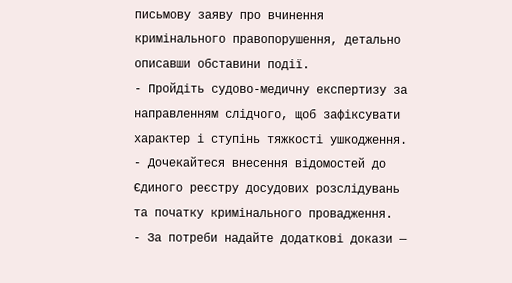письмову заяву про вчинення кримінального правопорушення, детально описавши обставини події.
- Пройдіть судово-медичну експертизу за направленням слідчого, щоб зафіксувати характер і ступінь тяжкості ушкодження.
- Дочекайтеся внесення відомостей до Єдиного реєстру досудових розслідувань та початку кримінального провадження.
- За потреби надайте додаткові докази —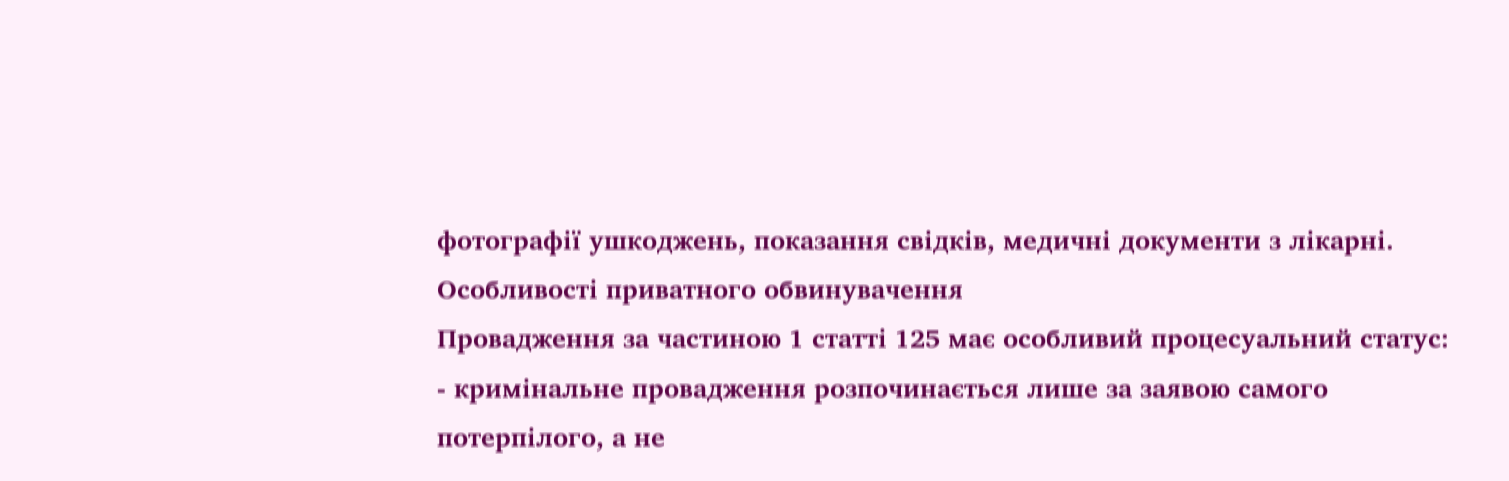фотографії ушкоджень, показання свідків, медичні документи з лікарні.
Особливості приватного обвинувачення
Провадження за частиною 1 статті 125 має особливий процесуальний статус:
- кримінальне провадження розпочинається лише за заявою самого потерпілого, а не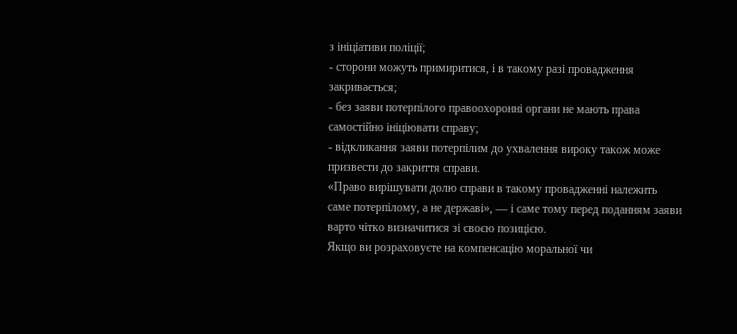з ініціативи поліції;
- сторони можуть примиритися, і в такому разі провадження закривається;
- без заяви потерпілого правоохоронні органи не мають права самостійно ініціювати справу;
- відкликання заяви потерпілим до ухвалення вироку також може призвести до закриття справи.
«Право вирішувати долю справи в такому провадженні належить саме потерпілому, а не державі», — і саме тому перед поданням заяви варто чітко визначитися зі своєю позицією.
Якщо ви розраховуєте на компенсацію моральної чи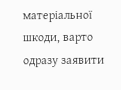матеріальної шкоди, варто одразу заявити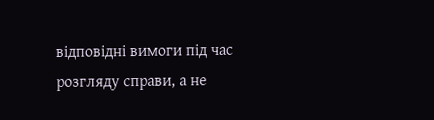відповідні вимоги під час розгляду справи, а не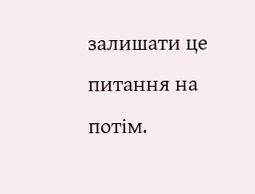залишати це питання на потім.